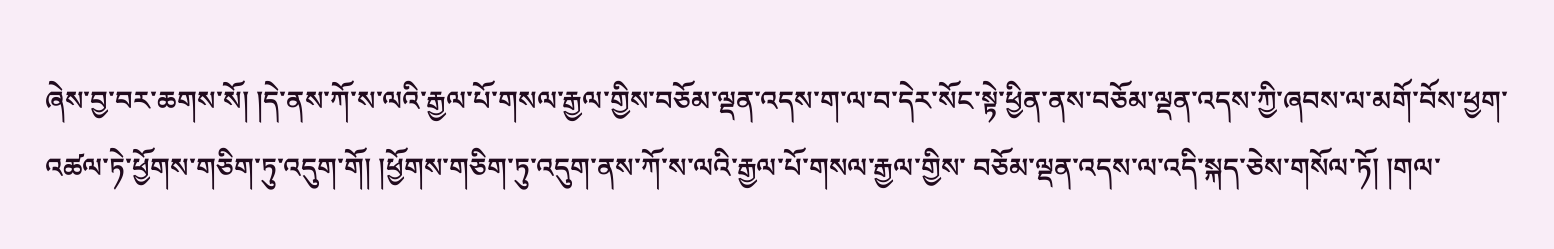ཞེས་བྱ་བར་ཆགས་སོ། །དེ་ནས་ཀོ་ས་ལའི་རྒྱལ་པོ་གསལ་རྒྱལ་གྱིས་བཅོམ་ལྡན་འདས་ག་ལ་བ་དེར་སོང་སྟེ་ཕྱིན་ནས་བཅོམ་ལྡན་འདས་ཀྱི་ཞབས་ལ་མགོ་བོས་ཕྱག་འཚལ་ཏེ་ཕྱོགས་གཅིག་ཏུ་འདུག་གོ། །ཕྱོགས་གཅིག་ཏུ་འདུག་ནས་ཀོ་ས་ལའི་རྒྱལ་པོ་གསལ་རྒྱལ་གྱིས་ བཅོམ་ལྡན་འདས་ལ་འདི་སྐད་ཅེས་གསོལ་ཏོ། །གལ་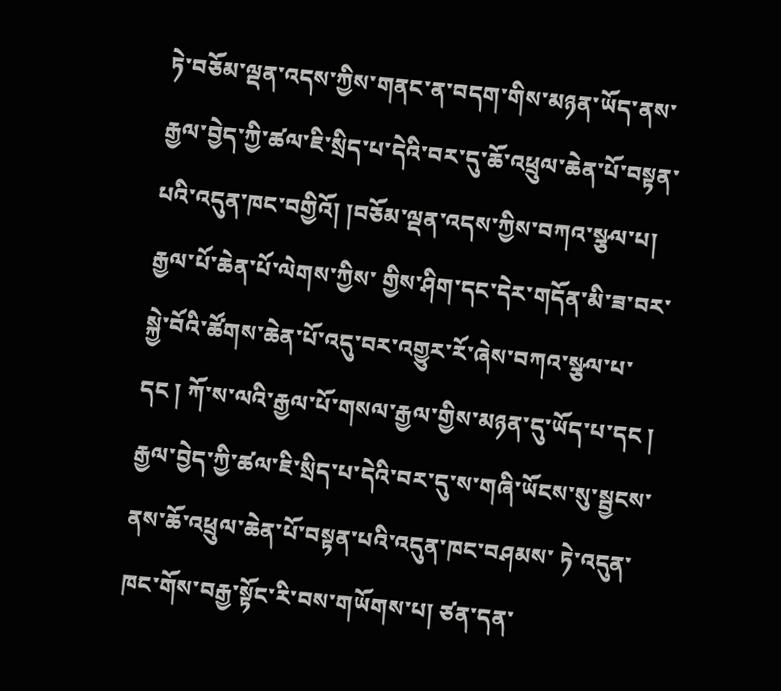ཏེ་བཅོམ་ལྡན་འདས་ཀྱིས་གནང་ན་བདག་གིས་མཉན་ཡོད་ནས་རྒྱལ་བྱེད་ཀྱི་ཚལ་ཇི་སྲིད་པ་དེའི་བར་དུ་ཆོ་འཕྲུལ་ཆེན་པོ་བསྟན་པའི་འདུན་ཁང་བགྱིའོ། །བཅོམ་ལྡན་འདས་ཀྱིས་བཀའ་སྩལ་པ། རྒྱལ་པོ་ཆེན་པོ་ལེགས་ཀྱིས་ གྱིས་ཤིག་དང་དེར་གདོན་མི་ཟ་བར་སྐྱེ་བོའི་ཚོགས་ཆེན་པོ་འདུ་བར་འགྱུར་རོ་ཞེས་བཀའ་སྩལ་པ་དང ། ཀོ་ས་ལའི་རྒྱལ་པོ་གསལ་རྒྱལ་གྱིས་མཉན་དུ་ཡོད་པ་དང ། རྒྱལ་བྱེད་ཀྱི་ཚལ་ཇི་སྲིད་པ་དེའི་བར་དུ་ས་གཞི་ཡོངས་སུ་སྦྱངས་ནས་ཆོ་འཕྲུལ་ཆེན་པོ་བསྟན་པའི་འདུན་ཁང་བཤམས་ ཏེ་འདུན་ཁང་གོས་བརྒྱ་སྟོང་རི་བས་གཡོགས་པ། ཙན་དན་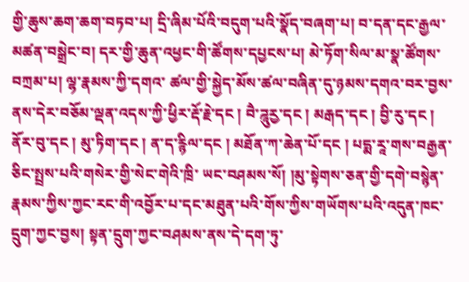གྱི་ཆུས་ཆག་ཆག་བཏབ་པ། དྲི་ཞིམ་པོའི་བདུག་པའི་སྣོད་བཞག་པ། བ་དན་དང་རྒྱལ་མཚན་བསྒྲེང་བ། དར་གྱི་ཆུན་འཕྱང་གི་ཚོགས་དཔྱངས་པ། མེ་ཏོག་སིལ་མ་སྣ་ཚོགས་བཀྲམ་པ། ལྷ་རྣམས་ཀྱི་དགའ་ ཚལ་གྱི་སྐྱེད་མོས་ཚལ་བཞིན་དུ་ཉམས་དགའ་བར་བྱས་ནས་དེར་བཅོམ་ལྡན་འདས་ཀྱི་ཕྱིར་རྡོ་རྗེ་དང ། བཻ་ཌཱུརྱ་དང ། མརྒད་དང ། བྱི་རུ་དང ། ནོར་བུ་དང ། མུ་ཏིག་དང ། ན་ད་རྙིལ་དང ། མཐོན་ཀ་ཆེན་པོ་དང ། པདྨ་རཱ་གས་བརྒྱན་ཅིང་སྤྲས་པའི་གསེར་གྱི་སེང་གེའི་ཁྲི་ ཡང་བཤམས་སོ། །མུ་སྟེགས་ཅན་གྱི་དགེ་བསྙེན་རྣམས་ཀྱིས་ཀྱང་རང་གི་འབྱོར་པ་དང་མཐུན་པའི་གོས་ཀྱིས་གཡོགས་པའི་འདུན་ཁང་དྲུག་ཀྱང་བྱས། སྟན་དྲུག་ཀྱང་བཤམས་ནས་དེ་དག་ཏུ་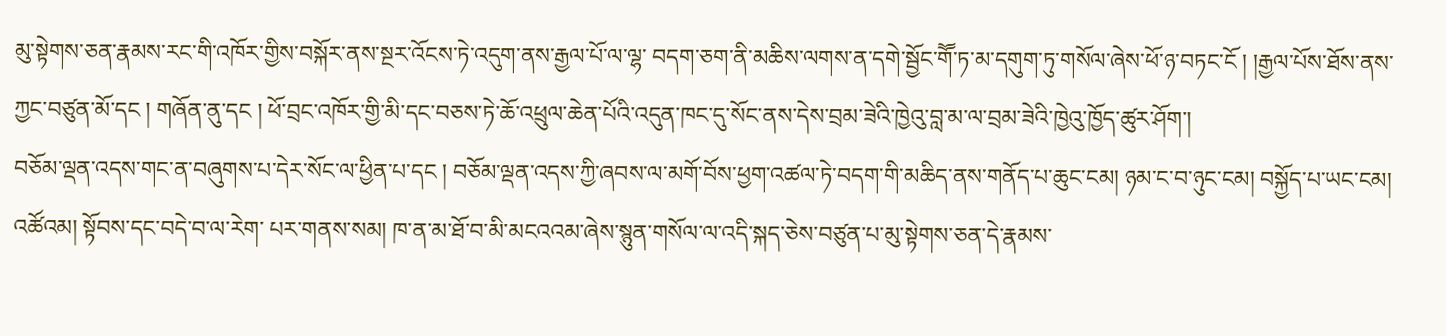མུ་སྟེགས་ཅན་རྣམས་རང་གི་འཁོར་གྱིས་བསྐོར་ནས་སྔར་འོངས་ཏེ་འདུག་ནས་རྒྱལ་པོ་ལ་ལྷ་ བདག་ཅག་ནི་མཆིས་ལགས་ན་དགེ་སྦྱོང་གཽ་ཏ་མ་དགུག་ཏུ་གསོལ་ཞེས་ཕོ་ཉ་བཏང་ངོ ། །རྒྱལ་པོས་ཐོས་ནས་ཀྱང་བཙུན་མོ་དང ། གཞོན་ནུ་དང ། ཕོ་བྲང་འཁོར་གྱི་མི་དང་བཅས་ཏེ་ཆོ་འཕྲུལ་ཆེན་པོའི་འདུན་ཁང་དུ་སོང་ནས་དེས་བྲམ་ཟེའི་ཁྱེའུ་བླ་མ་ལ་བྲམ་ཟེའི་ཁྱེའུ་ཁྱོད་ཚུར་ཤོག་།
བཅོམ་ལྡན་འདས་གང་ན་བཞུགས་པ་དེར་སོང་ལ་ཕྱིན་པ་དང ། བཅོམ་ལྡན་འདས་ཀྱི་ཞབས་ལ་མགོ་བོས་ཕྱག་འཚལ་ཏེ་བདག་གི་མཆིད་ནས་གནོད་པ་ཆུང་ངམ། ཉམ་ང་བ་ཉུང་ངམ། བསྐྱོད་པ་ཡང་ངམ། འཚོའམ། སྟོབས་དང་བདེ་བ་ལ་རེག་ པར་གནས་སམ། ཁ་ན་མ་ཐོ་བ་མི་མངའའམ་ཞེས་སྙུན་གསོལ་ལ་འདི་སྐད་ཅེས་བཙུན་པ་མུ་སྟེགས་ཅན་དེ་རྣམས་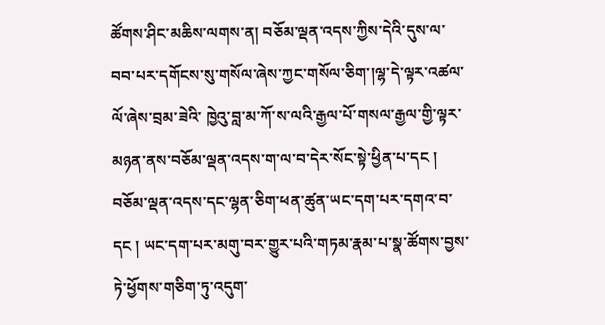ཚོགས་ཤིང་མཆིས་ལགས་ན། བཅོམ་ལྡན་འདས་ཀྱིས་དེའི་དུས་ལ་བབ་པར་དགོངས་སུ་གསོལ་ཞེས་ཀྱང་གསོལ་ཅིག་།ལྷ་དེ་ལྟར་འཚལ་ལོ་ཞེས་བྲམ་ཟེའི་ ཁྱེའུ་བླ་མ་ཀོ་ས་ལའི་རྒྱལ་པོ་གསལ་རྒྱལ་གྱི་ལྟར་མཉན་ནས་བཅོམ་ལྡན་འདས་ག་ལ་བ་དེར་སོང་སྟེ་ཕྱིན་པ་དང ། བཅོམ་ལྡན་འདས་དང་ལྷན་ཅིག་ཕན་ཚུན་ཡང་དག་པར་དགའ་བ་དང ། ཡང་དག་པར་མགུ་བར་གྱུར་པའི་གཏམ་རྣམ་པ་སྣ་ཚོགས་བྱས་ཏེ་ཕྱོགས་གཅིག་ཏུ་འདུག་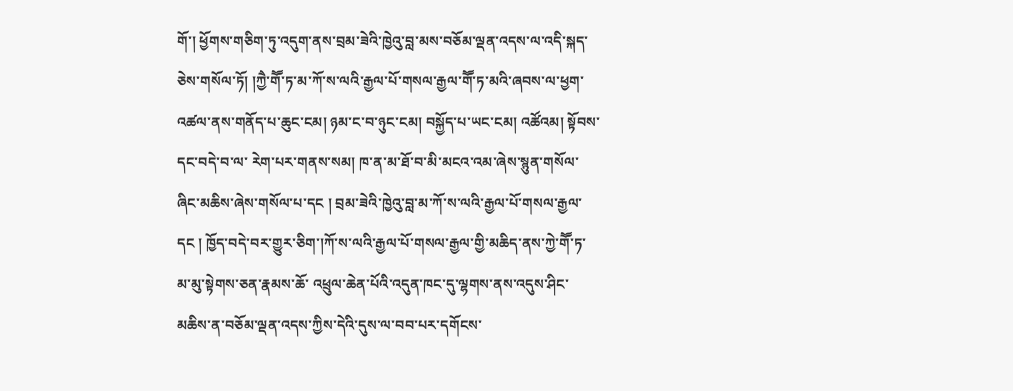གོ་། ཕྱོགས་གཅིག་ཏུ་འདུག་ནས་བྲམ་ཟེའི་ཁྱེའུ་བླ་མས་བཅོམ་ལྡན་འདས་ལ་འདི་སྐད་ཅེས་གསོལ་ཏོ། །ཀྱཻ་གཽ་ཏ་མ་ཀོ་ས་ལའི་རྒྱལ་པོ་གསལ་རྒྱལ་གཽ་ཏ་མའི་ཞབས་ལ་ཕྱག་འཚལ་ནས་གནོད་པ་ཆུང་ངམ། ཉམ་ང་བ་ཉུང་ངམ། བསྐྱོད་པ་ཡང་ངམ། འཚོའམ། སྟོབས་དང་བདེ་བ་ལ་ རེག་པར་གནས་སམ། ཁ་ན་མ་ཐོ་བ་མི་མངའ་འམ་ཞེས་སྙུན་གསོལ་ཞིང་མཆིས་ཞེས་གསོལ་པ་དང ། བྲམ་ཟེའི་ཁྱེའུ་བླ་མ་ཀོ་ས་ལའི་རྒྱལ་པོ་གསལ་རྒྱལ་དང ། ཁྱོད་བདེ་བར་གྱུར་ཅིག་།ཀོ་ས་ལའི་རྒྱལ་པོ་གསལ་རྒྱལ་གྱི་མཆིད་ནས་ཀྱེ་གཽ་ཏ་མ་མུ་སྟེགས་ཅན་རྣམས་ཆོ་ འཕྲུལ་ཆེན་པོའི་འདུན་ཁང་དུ་ལྷགས་ནས་འདུས་ཤིང་མཆིས་ན་བཅོམ་ལྡན་འདས་ཀྱིས་དེའི་དུས་ལ་བབ་པར་དགོངས་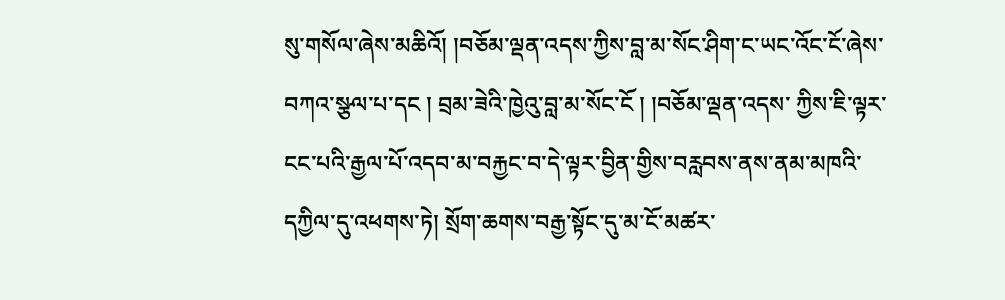སུ་གསོལ་ཞེས་མཆིའོ། །བཅོམ་ལྡན་འདས་ཀྱིས་བླ་མ་སོང་ཤིག་ང་ཡང་འོང་ངོ་ཞེས་བཀའ་སྩལ་པ་དང ། བྲམ་ཟེའི་ཁྱེའུ་བླ་མ་སོང་ངོ ། །བཅོམ་ལྡན་འདས་ ཀྱིས་ཇི་ལྟར་ངང་པའི་རྒྱལ་པོ་འདབ་མ་བརྐྱང་བ་དེ་ལྟར་བྱིན་གྱིས་བརླབས་ནས་ནམ་མཁའི་དཀྱིལ་དུ་འཕགས་ཏེ། སྲོག་ཆགས་བརྒྱ་སྟོང་དུ་མ་ངོ་མཚར་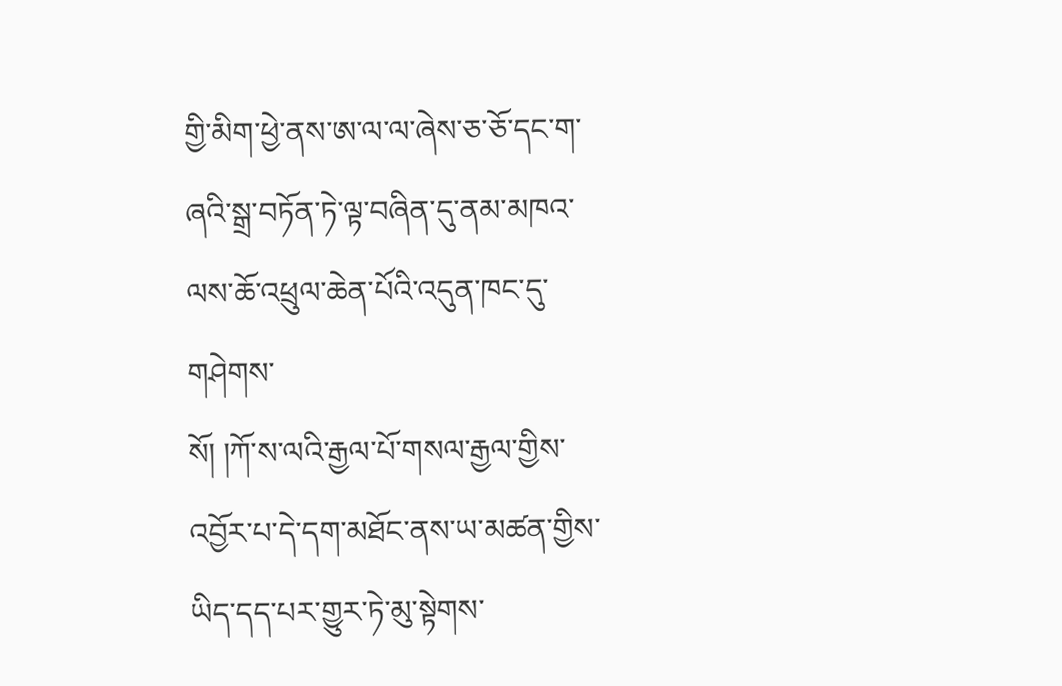གྱི་མིག་ཕྱེ་ནས་ཨ་ལ་ལ་ཞེས་ཅ་ཅོ་དང་ག་ཞའི་སྒྲ་བཏོན་ཏེ་ལྟ་བཞིན་དུ་ནམ་མཁའ་ལས་ཆོ་འཕྲུལ་ཆེན་པོའི་འདུན་ཁང་དུ་གཤེགས་
སོ། །ཀོ་ས་ལའི་རྒྱལ་པོ་གསལ་རྒྱལ་གྱིས་འབྱོར་པ་དེ་དག་མཐོང་ནས་ཡ་མཚན་གྱིས་ཡིད་དད་པར་གྱུར་ཏེ་མུ་སྟེགས་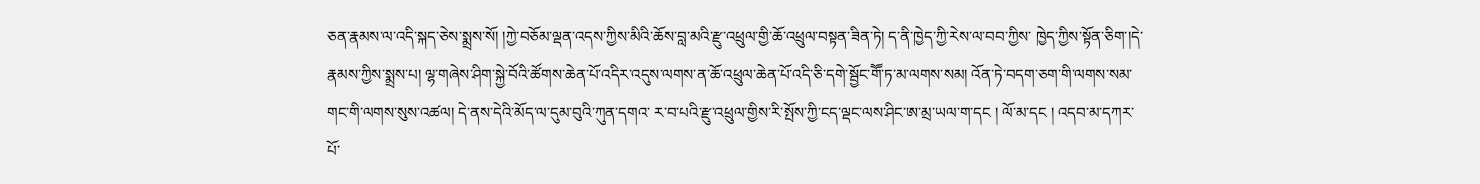ཅན་རྣམས་ལ་འདི་སྐད་ཅེས་སྨྲས་སོ། །ཀྱེ་བཅོམ་ལྡན་འདས་ཀྱིས་མིའི་ཆོས་བླ་མའི་རྫུ་འཕྲུལ་གྱི་ཆོ་འཕྲུལ་བསྟན་ཟིན་ཏེ། ད་ནི་ཁྱེད་ཀྱི་རེས་ལ་བབ་ཀྱིས་ ཁྱེད་ཀྱིས་སྟོན་ཅིག་།དེ་རྣམས་ཀྱིས་སྨྲས་པ། ལྷ་གཞེས་ཤིག་སྐྱེ་བོའི་ཚོགས་ཆེན་པོ་འདིར་འདུས་ལགས་ན་ཆོ་འཕྲུལ་ཆེན་པོ་འདི་ཅི་དགེ་སྦྱོང་གཽ་ཏ་མ་ལགས་སམ། འོན་ཏེ་བདག་ཅག་གི་ལགས་སམ་གང་གི་ལགས་སུས་འཚལ། དེ་ནས་དེའི་མོད་ལ་དུམ་བུའི་ཀུན་དགའ་ ར་བ་པའི་རྫུ་འཕྲུལ་གྱིས་རི་སྤོས་ཀྱི་ངད་ལྡང་ལས་ཤིང་ཨ་མྲ་ཡལ་ག་དང ། ལོ་མ་དང ། འདབ་མ་དཀར་པོ་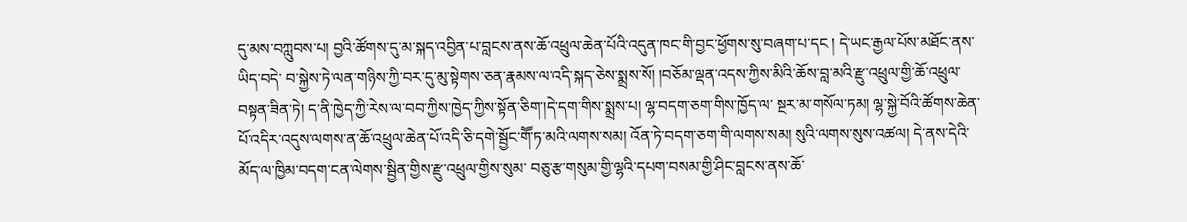དུ་མས་བཀླུབས་པ། བྱའི་ཚོགས་དུ་མ་སྐད་འབྱིན་པ་བླངས་ནས་ཆོ་འཕྲུལ་ཆེན་པོའི་འདུན་ཁང་གི་བྱང་ཕྱོགས་སུ་བཞག་པ་དང ། དེ་ཡང་རྒྱལ་པོས་མཐོང་ནས་ཡིད་བདེ་ བ་སྐྱེས་ཏེ་ལན་གཉིས་ཀྱི་བར་དུ་མུ་སྟེགས་ཅན་རྣམས་ལ་འདི་སྐད་ཅེས་སྨྲས་སོ། །བཅོམ་ལྡན་འདས་ཀྱིས་མིའི་ཆོས་བླ་མའི་རྫུ་འཕྲུལ་གྱི་ཆོ་འཕྲུལ་བསྟན་ཟིན་ཏེ། ད་ནི་ཁྱེད་ཀྱི་རེས་ལ་བབ་ཀྱིས་ཁྱེད་ཀྱིས་སྟོན་ཅིག་།དེ་དག་གིས་སྨྲས་པ། ལྷ་བདག་ཅག་གིས་ཁྱོད་ལ་ སྔར་མ་གསོལ་ཏམ། ལྷ་སྐྱེ་བོའི་ཚོགས་ཆེན་པོ་འདིར་འདུས་ལགས་ན་ཆོ་འཕྲུལ་ཆེན་པོ་འདི་ཅི་དགེ་སྦྱོང་གཽ་ཏ་མའི་ལགས་སམ། འོན་ཏེ་བདག་ཅག་གི་ལགས་སམ། སུའི་ལགས་སུས་འཚལ། དེ་ནས་དེའི་མོད་ལ་ཁྱིམ་བདག་ངན་ལེགས་སྦྱིན་གྱིས་རྫུ་འཕྲུལ་གྱིས་སུམ་ བཅུ་རྩ་གསུམ་གྱི་ལྷའི་དཔག་བསམ་གྱི་ཤིང་བླངས་ནས་ཆོ་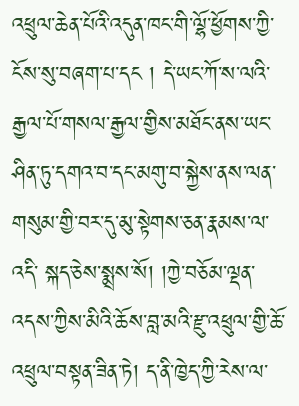འཕྲུལ་ཆེན་པོའི་འདུན་ཁང་གི་ལྷོ་ཕྱོགས་ཀྱི་ངོས་སུ་བཞག་པ་དང ། དེ་ཡང་ཀོ་ས་ལའི་རྒྱལ་པོ་གསལ་རྒྱལ་གྱིས་མཐོང་ནས་ཡང་ཤིན་ཏུ་དགའ་བ་དང་མགུ་བ་སྐྱེས་ནས་ལན་གསུམ་གྱི་བར་དུ་མུ་སྟེགས་ཅན་རྣམས་ལ་འདི་ སྐད་ཅེས་སྨྲས་སོ། །ཀྱེ་བཅོམ་ལྡན་འདས་ཀྱིས་མིའི་ཆོས་བླ་མའི་རྫུ་འཕྲུལ་གྱི་ཆོ་འཕྲུལ་བསྟན་ཟིན་ཏེ། ད་ནི་ཁྱེད་ཀྱི་རེས་ལ་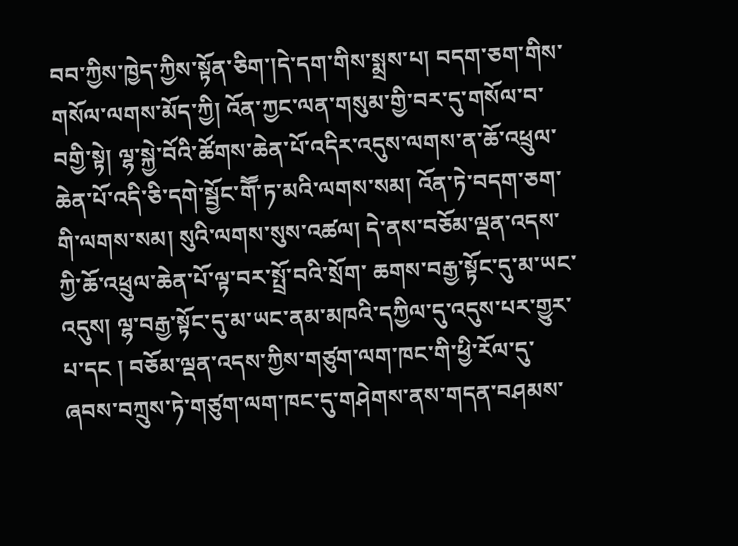བབ་ཀྱིས་ཁྱེད་ཀྱིས་སྟོན་ཅིག་།དེ་དག་གིས་སྨྲས་པ། བདག་ཅག་གིས་གསོལ་ལགས་མོད་ཀྱི། འོན་ཀྱང་ལན་གསུམ་གྱི་བར་དུ་གསོལ་བ་
བགྱི་སྟེ། ལྷ་སྐྱེ་བོའི་ཚོགས་ཆེན་པོ་འདིར་འདུས་ལགས་ན་ཆོ་འཕྲུལ་ཆེན་པོ་འདི་ཅི་དགེ་སྦྱོང་གཽ་ཏ་མའི་ལགས་སམ། འོན་ཏེ་བདག་ཅག་གི་ལགས་སམ། སུའི་ལགས་སུས་འཚལ། དེ་ནས་བཅོམ་ལྡན་འདས་ཀྱི་ཆོ་འཕྲུལ་ཆེན་པོ་ལྟ་བར་སྤྲོ་བའི་སྲོག་ ཆགས་བརྒྱ་སྟོང་དུ་མ་ཡང་འདུས། ལྷ་བརྒྱ་སྟོང་དུ་མ་ཡང་ནམ་མཁའི་དཀྱིལ་དུ་འདུས་པར་གྱུར་པ་དང ། བཅོམ་ལྡན་འདས་ཀྱིས་གཙུག་ལག་ཁང་གི་ཕྱི་རོལ་དུ་ཞབས་བཀྲུས་ཏེ་གཙུག་ལག་ཁང་དུ་གཤེགས་ནས་གདན་བཤམས་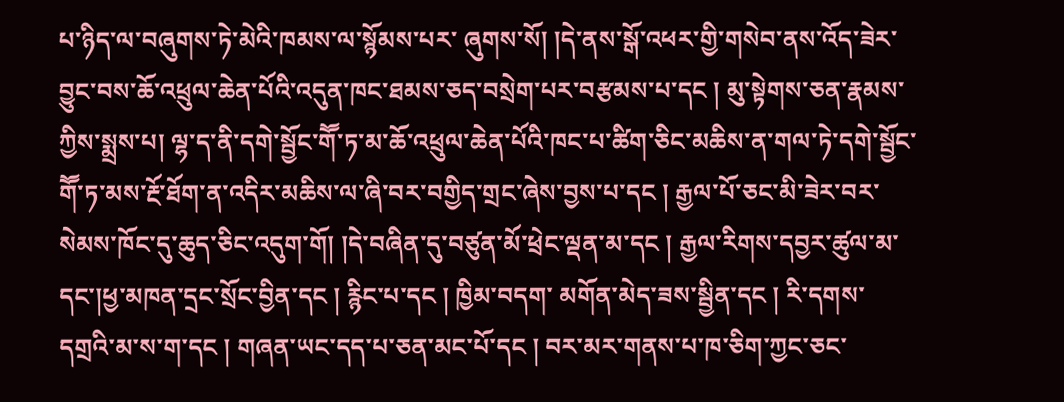པ་ཉིད་ལ་བཞུགས་ཏེ་མེའི་ཁམས་ལ་སྙོམས་པར་ ཞུགས་སོ། །དེ་ནས་སྒོ་འཕར་གྱི་གསེབ་ནས་འོད་ཟེར་བྱུང་བས་ཆོ་འཕྲུལ་ཆེན་པོའི་འདུན་ཁང་ཐམས་ཅད་བསྲེག་པར་བརྩམས་པ་དང ། མུ་སྟེགས་ཅན་རྣམས་ཀྱིས་སྨྲས་པ། ལྷ་ད་ནི་དགེ་སྦྱོང་གཽ་ཏ་མ་ཆོ་འཕྲུལ་ཆེན་པོའི་ཁང་པ་ཚིག་ཅིང་མཆིས་ན་གལ་ཏེ་དགེ་སྦྱོང་ གཽ་ཏ་མས་རྔོ་ཐོག་ན་འདིར་མཆིས་ལ་ཞི་བར་བགྱིད་གྲང་ཞེས་བྱས་པ་དང ། རྒྱལ་པོ་ཅང་མི་ཟེར་བར་སེམས་ཁོང་དུ་ཆུད་ཅིང་འདུག་གོ། །དེ་བཞིན་དུ་བཙུན་མོ་ཕྲེང་ལྡན་མ་དང ། རྒྱལ་རིགས་དབྱར་ཚུལ་མ་དང་།ཕྱ་མཁན་དྲང་སྲོང་བྱིན་དང ། རྙིང་པ་དང ། ཁྱིམ་བདག་ མགོན་མེད་ཟས་སྦྱིན་དང ། རི་དགས་དགྲའི་མ་ས་ག་དང ། གཞན་ཡང་དད་པ་ཅན་མང་པོ་དང ། བར་མར་གནས་པ་ཁ་ཅིག་ཀྱང་ཅང་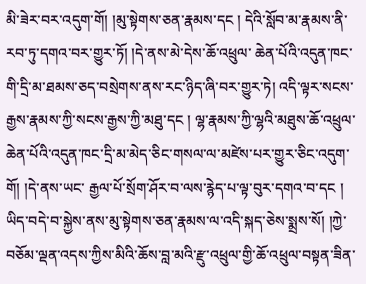མི་ཟེར་བར་འདུག་གོ། །མུ་སྟེགས་ཅན་རྣམས་དང ། དེའི་སློབ་མ་རྣམས་ནི་རབ་ཏུ་དགའ་བར་གྱུར་ཏོ། །དེ་ནས་མེ་དེས་ཆོ་འཕྲུལ་ ཆེན་པོའི་འདུན་ཁང་གི་དྲི་མ་ཐམས་ཅད་བསྲེགས་ནས་རང་ཉིད་ཞི་བར་གྱུར་ཏེ། འདི་ལྟར་སངས་རྒྱས་རྣམས་ཀྱི་སངས་རྒྱས་ཀྱི་མཐུ་དང ། ལྷ་རྣམས་ཀྱི་ལྷའི་མཐུས་ཆོ་འཕྲུལ་ཆེན་པོའི་འདུན་ཁང་དྲི་མ་མེད་ཅིང་གསལ་ལ་མཛེས་པར་གྱུར་ཅིང་འདུག་གོ། །དེ་ནས་ཡང་ རྒྱལ་པོ་སྲོག་ཤོར་བ་ལས་རྙེད་པ་ལྟ་བུར་དགའ་བ་དང ། ཡིད་བདེ་བ་སྐྱེས་ནས་མུ་སྟེགས་ཅན་རྣམས་ལ་འདི་སྐད་ཅེས་སྨྲས་སོ། །ཀྱེ་བཅོམ་ལྡན་འདས་ཀྱིས་མིའི་ཆོས་བླ་མའི་རྫུ་འཕྲུལ་གྱི་ཆོ་འཕྲུལ་བསྟན་ཟིན་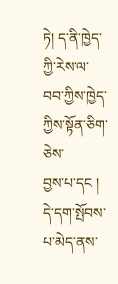ཏེ། ད་ནི་ཁྱེད་ཀྱི་རེས་ལ་བབ་ཀྱིས་ཁྱེད་ཀྱིས་སྟོན་ཅིག་ཅེས་
བྱས་པ་དང ། དེ་དག་སྤོབས་པ་མེད་ནས་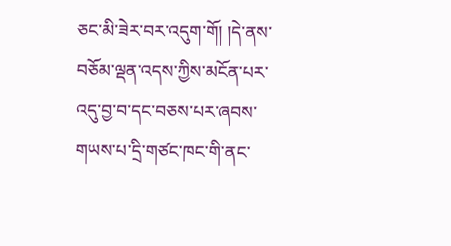ཅང་མི་ཟེར་བར་འདུག་གོ། །དེ་ནས་བཅོམ་ལྡན་འདས་ཀྱིས་མངོན་པར་འདུ་བྱ་བ་དང་བཅས་པར་ཞབས་གཡས་པ་དྲི་གཙང་ཁང་གི་ནང་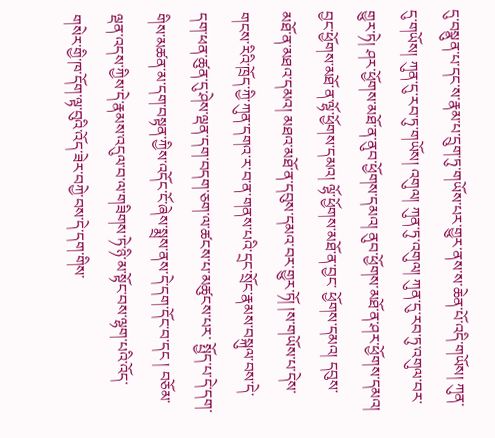དུ་བསྣུན་པ་དང་ས་རྣམ་པ་དྲུག་ཏུ་གཡོས་པར་གྱུར་ནས་ས་ཆེན་པོ་འདི་གཡོས། ཀུན་ དུ་གཡོས། ཀུན་དུ་རབ་ཏུ་གཡོས། འགུལ། ཀུན་ཏུ་འགུལ། ཀུན་དུ་རབ་ཏུ་འགུལ་བར་གྱུར་ཏེ། ཤར་ཕྱོགས་མཐོ་ན་ནུབ་ཕྱོགས་དམའ། ནུབ་ཕྱོགས་མཐོ་ན་ཤར་ཕྱོགས་དམའ། བྱང་ཕྱོགས་མཐོ་ན་ལྷོ་ཕྱོགས་དམའ། ལྷོ་ཕྱོགས་མཐོ་ན་བྱང་ ཕྱོགས་དམའ། དབུས་མཐོ་ན་མཐའ་དམའ། མཐའ་མཐོ་ན་དབུས་དམའ་བར་གྱུར་ཏོ། །ས་གཡོས་པ་དེས་གངས་རིའི་ཁྲོད་ཀྱི་ཀུན་དགའ་ར་བ་ན་གནས་པའི་དྲང་སྲོང་རྣམས་བསྐུལ་བས་དེ་དག་ཕན་ཚུན་དུ་ཤེས་ལྡན་དག་བདག་ཅག་ལ་ཚངས་པ་མཚུངས་པར་ སྤྱོད་པ་དེ་དག་གིས་མཚན་མ་དག་བསྟན་ཀྱིས་འདོང་ངོ་ཞེས་སྨྲས་ནས་དེ་དག་དོང་བ་དང ། བཅོམ་ལྡན་འདས་ཀྱིས་དེ་རྣམས་འདུལ་བ་ལ་གཟིགས་ཏེ་ཉི་མ་སྟོང་བས་ལྷག་པའི་འོད་གསེར་གྱི་ཁ་དོག་ལྟ་བུའི་འོད་ཟེར་བཀྱེ་བས་དེ་དག་གིས་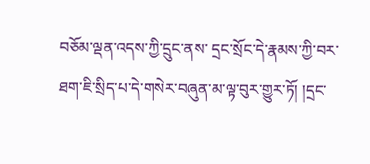བཅོམ་ལྡན་འདས་ཀྱི་དྲུང་ནས་ དྲང་སྲོང་དེ་རྣམས་ཀྱི་བར་ཐག་ཇི་སྲིད་པ་དེ་གསེར་བཞུན་མ་ལྟ་བུར་གྱུར་ཏོ། །དྲང་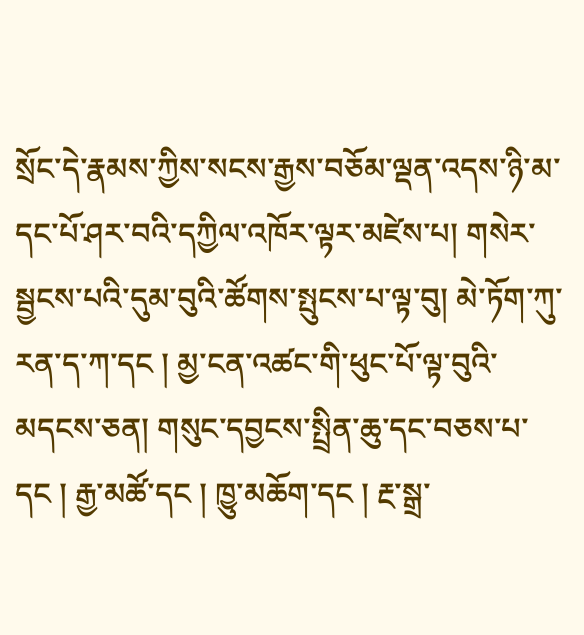སྲོང་དེ་རྣམས་ཀྱིས་སངས་རྒྱས་བཅོམ་ལྡན་འདས་ཉི་མ་དང་པོ་ཤར་བའི་དཀྱིལ་འཁོར་ལྟར་མཛེས་པ། གསེར་སྦྱངས་པའི་དུམ་བུའི་ཚོགས་སྤུངས་པ་ལྟ་བུ། མེ་ཏོག་ཀུ་རན་ད་ཀ་དང ། མྱ་ངན་འཚང་གི་ཕུང་པོ་ལྟ་བུའི་མདངས་ཅན། གསུང་དབྱངས་སྤྲིན་ཆུ་དང་བཅས་པ་དང ། རྒྱ་མཚོ་དང ། ཁྱུ་མཆོག་དང ། རྔ་སྒྲ་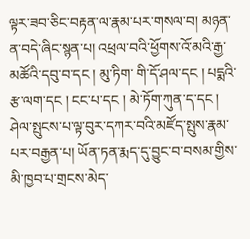ལྟར་ཟབ་ཅིང་བརྟན་ལ་རྣམ་པར་གསལ་བ། མཉན་ན་བདེ་ཞིང་སྙན་པ། འཕྲལ་བའི་ཕྱོགས་འོ་མའི་རྒྱ་མཚོའི་དབུ་བ་དང ། མུ་ཏིག་ གི་དོ་ཤལ་དང ། པདྨའི་རྩ་ལག་དང ། ངང་པ་དང ། མེ་ཏོག་ཀུན་ད་དང ། ཤེལ་སྤུངས་པ་ལྟ་བུར་དཀར་བའི་མཛོད་སྤུས་རྣམ་པར་བརྒྱན་པ། ཡོན་ཏན་རྨད་དུ་བྱུང་བ་བསམ་གྱིས་མི་ཁྱབ་པ་གྲངས་མེད་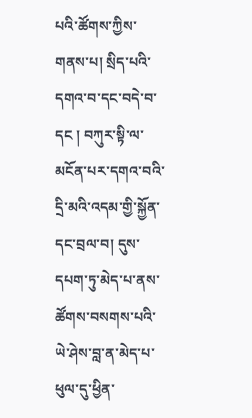པའི་ཚོགས་ཀྱིས་གནས་པ། སྲིད་པའི་དགའ་བ་དང་བདེ་བ་
དང ། བཀུར་སྟི་ལ་མངོན་པར་དགའ་བའི་དྲི་མའི་འདམ་གྱི་སྐྱོན་དང་བྲལ་བ། དུས་དཔག་ཏུ་མེད་པ་ནས་ཚོགས་བསགས་པའི་ཡེ་ཤེས་བླ་ན་མེད་པ་ཕུལ་དུ་ཕྱིན་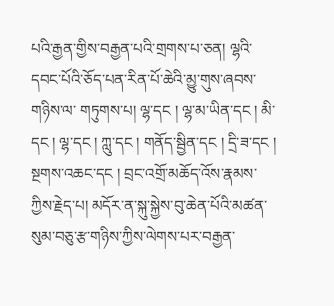པའི་རྒྱན་གྱིས་བརྒྱན་པའི་གྲགས་པ་ཅན། ལྷའི་དབང་པོའི་ཅོད་པན་རིན་པོ་ཆེའི་མྱུ་གུས་ཞབས་གཉིས་ལ་ གཏུགས་པ། ལྷ་དང ། ལྷ་མ་ཡིན་དང ། མི་དང ། ལྷ་དང ། ཀླུ་དང ། གནོད་སྦྱིན་དང ། དྲི་ཟ་དང ། སྔགས་འཆང་དང ། བྲང་འགྲོ་མཆོད་འོས་རྣམས་ཀྱིས་རྗེད་པ། མདོར་ན་སྐུ་སྐྱེས་བུ་ཆེན་པོའི་མཚན་སུམ་བཅུ་རྩ་གཉིས་ཀྱིས་ལེགས་པར་བརྒྱན་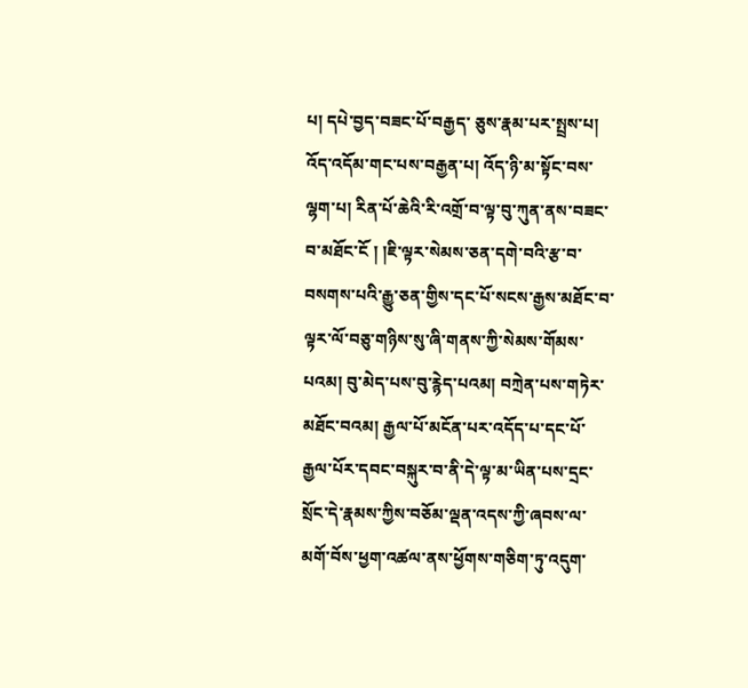པ། དཔེ་བྱད་བཟང་པོ་བརྒྱད་ ཅུས་རྣམ་པར་སྤྲས་པ། འོད་འདོམ་གང་པས་བརྒྱན་པ། འོད་ཉི་མ་སྟོང་བས་ལྷག་པ། རིན་པོ་ཆེའི་རི་འགྲོ་བ་ལྟ་བུ་ཀུན་ནས་བཟང་བ་མཐོང་ངོ ། །ཇི་ལྟར་སེམས་ཅན་དགེ་བའི་རྩ་བ་བསགས་པའི་རྒྱུ་ཅན་གྱིས་དང་པོ་སངས་རྒྱས་མཐོང་བ་ལྟར་ལོ་བཅུ་གཉིས་སུ་ཞི་གནས་ཀྱི་སེམས་གོམས་ པའམ། བུ་མེད་པས་བུ་རྙེད་པའམ། བཀྲེན་པས་གཏེར་མཐོང་བའམ། རྒྱལ་པོ་མངོན་པར་འདོད་པ་དང་པོ་རྒྱལ་པོར་དབང་བསྐུར་བ་ནི་དེ་ལྟ་མ་ཡིན་པས་དྲང་སྲོང་དེ་རྣམས་ཀྱིས་བཅོམ་ལྡན་འདས་ཀྱི་ཞབས་ལ་མགོ་བོས་ཕྱག་འཚལ་ནས་ཕྱོགས་གཅིག་ཏུ་འདུག་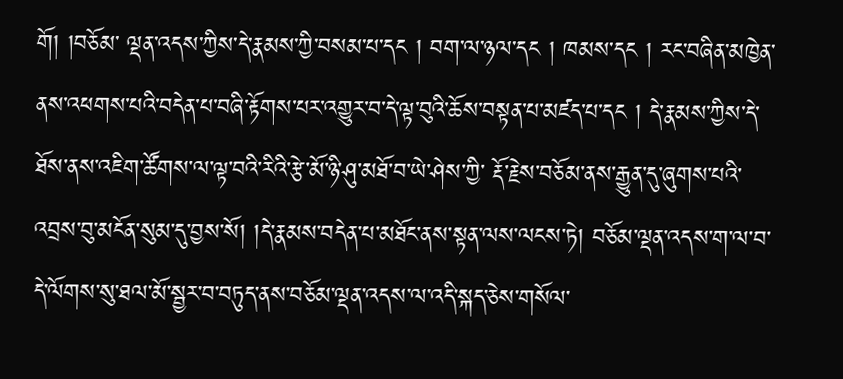གོ། །བཅོམ་ ལྡན་འདས་ཀྱིས་དེ་རྣམས་ཀྱི་བསམ་པ་དང ། བག་ལ་ཉལ་དང ། ཁམས་དང ། རང་བཞིན་མཁྱེན་ནས་འཕགས་པའི་བདེན་པ་བཞི་རྟོགས་པར་འགྱུར་བ་དེ་ལྟ་བུའི་ཆོས་བསྟན་པ་མཛད་པ་དང ། དེ་རྣམས་ཀྱིས་དེ་ཐོས་ནས་འཇིག་ཚོགས་ལ་ལྟ་བའི་རིའི་རྩེ་མོ་ཉི་ཤུ་མཐོ་བ་ཡེ་ཤེས་ཀྱི་ རྡོ་རྗེས་བཅོམ་ནས་རྒྱུན་དུ་ཞུགས་པའི་འབྲས་བུ་མངོན་སུམ་དུ་བྱས་སོ། །དེ་རྣམས་བདེན་པ་མཐོང་ནས་སྟན་ལས་ལངས་ཏེ། བཅོམ་ལྡན་འདས་ག་ལ་བ་དེ་ལོགས་སུ་ཐལ་མོ་སྦྱར་བ་བཏུད་ནས་བཅོམ་ལྡན་འདས་ལ་འདི་སྐད་ཅེས་གསོལ་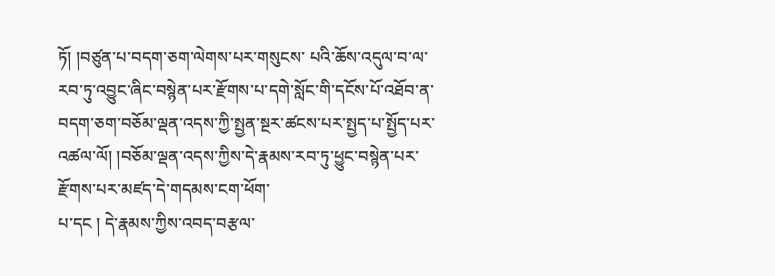ཏོ། །བཙུན་པ་བདག་ཅག་ལེགས་པར་གསུངས་ པའི་ཆོས་འདུལ་བ་ལ་རབ་ཏུ་འབྱུང་ཞིང་བསྙེན་པར་རྫོགས་པ་དགེ་སློང་གི་དངོས་པོ་འཐོབ་ན་བདག་ཅག་བཅོམ་ལྡན་འདས་ཀྱི་སྤྱན་སྔར་ཚངས་པར་སྤྱད་པ་སྤྱོད་པར་འཚལ་ལོ། །བཅོམ་ལྡན་འདས་ཀྱིས་དེ་རྣམས་རབ་ཏུ་ཕྱུང་བསྙེན་པར་རྫོགས་པར་མཛད་དེ་གདམས་ངག་ཕོག་
པ་དང ། དེ་རྣམས་ཀྱིས་འབད་བརྩལ་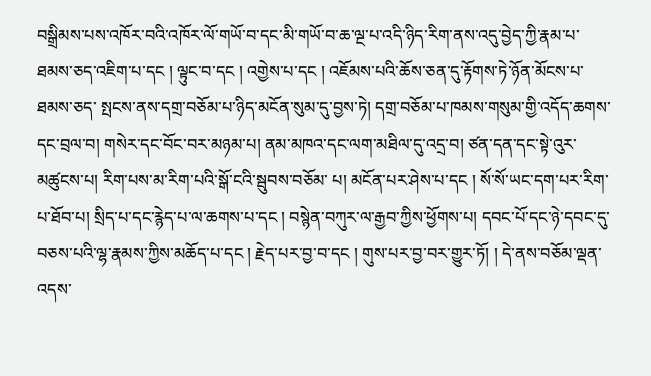བསྒྲིམས་པས་འཁོར་བའི་འཁོར་ལོ་གཡོ་བ་དང་མི་གཡོ་བ་ཆ་ལྔ་པ་འདི་ཉིད་རིག་ནས་འདུ་བྱེད་ཀྱི་རྣམ་པ་ཐམས་ཅད་འཇིག་པ་དང ། ལྟུང་བ་དང ། འགྱེས་པ་དང ། འཇོམས་པའི་ཆོས་ཅན་དུ་རྟོགས་ཏེ་ཉོན་མོངས་པ་ཐམས་ཅད་ སྤངས་ནས་དགྲ་བཅོམ་པ་ཉིད་མངོན་སུམ་དུ་བྱས་ཏེ། དགྲ་བཅོམ་པ་ཁམས་གསུམ་གྱི་འདོད་ཆགས་དང་བྲལ་བ། གསེར་དང་བོང་བར་མཉམ་པ། ནམ་མཁའ་དང་ལག་མཐིལ་དུ་འདྲ་བ། ཙན་དན་དང་སྟེ་འུར་མཚུངས་པ། རིག་པས་མ་རིག་པའི་སྒོ་ངའི་སྦུབས་བཅོམ་ པ། མངོན་པར་ཤེས་པ་དང ། སོ་སོ་ཡང་དག་པར་རིག་པ་ཐོབ་པ། སྲིད་པ་དང་རྙེད་པ་ལ་ཆགས་པ་དང ། བསྙེན་བཀུར་ལ་རྒྱབ་ཀྱིས་ཕྱོགས་པ། དབང་པོ་དང་ཉེ་དབང་དུ་བཅས་པའི་ལྷ་རྣམས་ཀྱིས་མཆོད་པ་དང ། རྗེད་པར་བྱ་བ་དང ། གུས་པར་བྱ་བར་གྱུར་ཏོ། ། དེ་ནས་བཅོམ་ལྡན་འདས་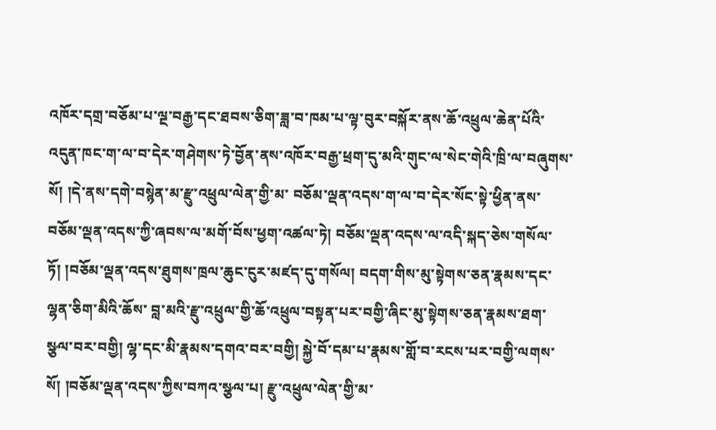འཁོར་དགྲ་བཅོམ་པ་ལྔ་བརྒྱ་དང་ཐབས་ཅིག་ཟླ་བ་ཁམ་པ་ལྟ་བུར་བསྐོར་ནས་ཆོ་འཕྲུལ་ཆེན་པོའི་འདུན་ཁང་ག་ལ་བ་དེར་གཤེགས་ཏེ་བྱོན་ནས་འཁོར་བརྒྱ་ཕྲག་དུ་མའི་གུང་ལ་སེང་གེའི་ཁྲི་ལ་བཞུགས་སོ། །དེ་ནས་དགེ་བསྙེན་མ་རྫུ་འཕྲུལ་ལེན་གྱི་མ་ བཅོམ་ལྡན་འདས་ག་ལ་བ་དེར་སོང་སྟེ་ཕྱིན་ནས་བཅོམ་ལྡན་འདས་ཀྱི་ཞབས་ལ་མགོ་བོས་ཕྱག་འཚལ་ཏེ། བཅོམ་ལྡན་འདས་ལ་འདི་སྐད་ཅེས་གསོལ་ཏོ། །བཅོམ་ལྡན་འདས་ཐུགས་ཁྲལ་ཆུང་ངུར་མཛད་དུ་གསོལ། བདག་གིས་མུ་སྟེགས་ཅན་རྣམས་དང་ལྷན་ཅིག་མིའི་ཆོས་ བླ་མའི་རྫུ་འཕྲུལ་གྱི་ཆོ་འཕྲུལ་བསྟན་པར་བགྱི་ཞིང་མུ་སྟེགས་ཅན་རྣམས་ཐག་སྩལ་བར་བགྱི། ལྷ་དང་མི་རྣམས་དགའ་བར་བགྱི། སྐྱེ་བོ་དམ་པ་རྣམས་གློ་བ་རངས་པར་བགྱི་ལགས་སོ། །བཅོམ་ལྡན་འདས་ཀྱིས་བཀའ་སྩལ་པ། རྫུ་འཕྲུལ་ལེན་གྱི་མ་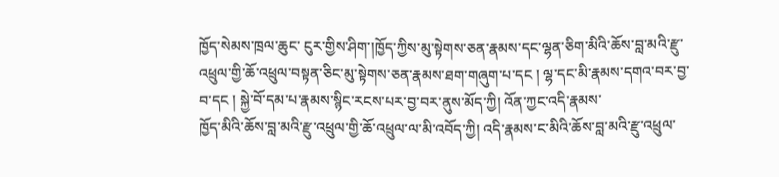ཁྱོད་སེམས་ཁྲལ་ཆུང་ ངུར་གྱིས་ཤིག་།ཁྱོད་ཀྱིས་མུ་སྟེགས་ཅན་རྣམས་དང་ལྷན་ཅིག་མིའི་ཆོས་བླ་མའི་རྫུ་འཕྲུལ་གྱི་ཆོ་འཕྲུལ་བསྟན་ཅིང་མུ་སྟེགས་ཅན་རྣམས་ཐག་གཞུག་པ་དང ། ལྷ་དང་མི་རྣམས་དགའ་བར་བྱ་བ་དང ། སྐྱེ་བོ་དམ་པ་རྣམས་སྙིང་རངས་པར་བྱ་བར་ནུས་མོད་ཀྱི། འོན་ཀྱང་འདི་རྣམས་
ཁྱོད་མིའི་ཆོས་བླ་མའི་རྫུ་འཕྲུལ་གྱི་ཆོ་འཕྲུལ་ལ་མི་འབོད་ཀྱི། འདི་རྣམས་ང་མིའི་ཆོས་བླ་མའི་རྫུ་འཕྲུལ་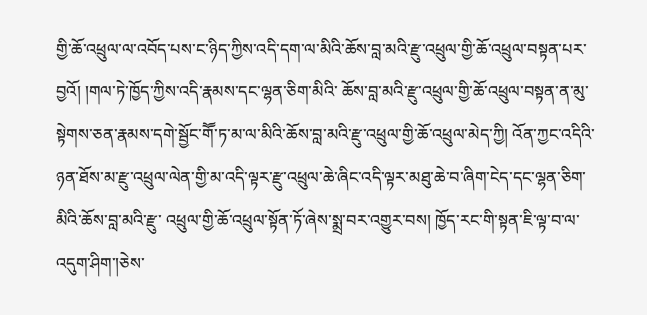གྱི་ཆོ་འཕྲུལ་ལ་འབོད་པས་ང་ཉིད་ཀྱིས་འདི་དག་ལ་མིའི་ཆོས་བླ་མའི་རྫུ་འཕྲུལ་གྱི་ཆོ་འཕྲུལ་བསྟན་པར་བྱའོ། །གལ་ཏེ་ཁྱོད་ཀྱིས་འདི་རྣམས་དང་ལྷན་ཅིག་མིའི་ ཆོས་བླ་མའི་རྫུ་འཕྲུལ་གྱི་ཆོ་འཕྲུལ་བསྟན་ན་མུ་སྟེགས་ཅན་རྣམས་དགེ་སྦྱོང་གཽ་ཏ་མ་ལ་མིའི་ཆོས་བླ་མའི་རྫུ་འཕྲུལ་གྱི་ཆོ་འཕྲུལ་མེད་ཀྱི། འོན་ཀྱང་འདིའི་ཉན་ཐོས་མ་རྫུ་འཕྲུལ་ལེན་གྱི་མ་འདི་ལྟར་རྫུ་འཕྲུལ་ཆེ་ཞིང་འདི་ལྟར་མཐུ་ཆེ་བ་ཞིག་ངེད་དང་ལྷན་ཅིག་མིའི་ཆོས་བླ་མའི་རྫུ་ འཕྲུལ་གྱི་ཆོ་འཕྲུལ་སྟོན་ཏོ་ཞེས་སྨྲ་བར་འགྱུར་བས། ཁྱོད་རང་གི་སྟན་ཇི་ལྟ་བ་ལ་འདུག་ཤིག་།ཅེས་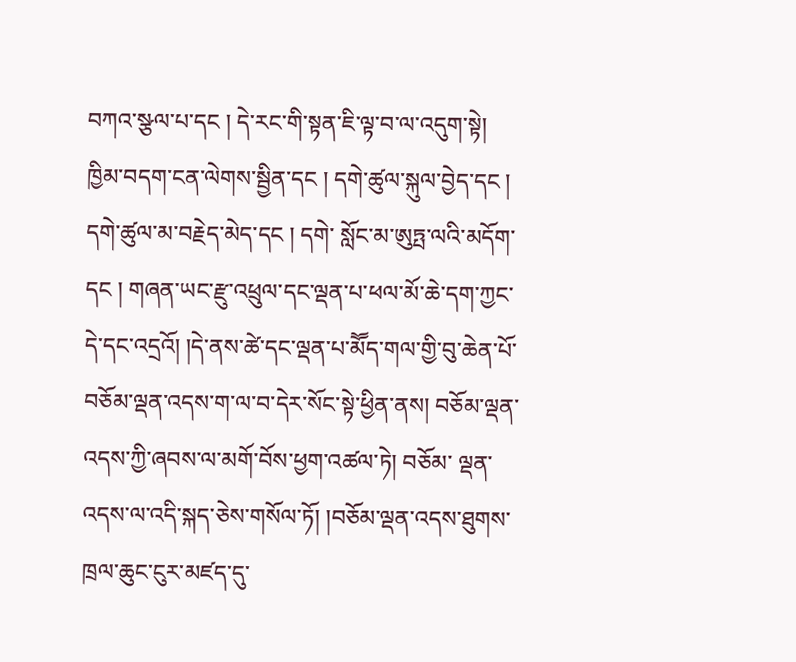བཀའ་སྩལ་པ་དང ། དེ་རང་གི་སྟན་ཇི་ལྟ་བ་ལ་འདུག་སྟེ། ཁྱིམ་བདག་ངན་ལེགས་སྦྱིན་དང ། དགེ་ཚུལ་སྐུལ་བྱེད་དང ། དགེ་ཚུལ་མ་བརྗེད་མེད་དང ། དགེ་ སློང་མ་ཨུཏྤ་ལའི་མདོག་དང ། གཞན་ཡང་རྫུ་འཕྲུལ་དང་ལྡན་པ་ཕལ་མོ་ཆེ་དག་ཀྱང་དེ་དང་འདྲའོ། །དེ་ནས་ཚེ་དང་ལྡན་པ་མཽད་གལ་གྱི་བུ་ཆེན་པོ་བཅོམ་ལྡན་འདས་ག་ལ་བ་དེར་སོང་སྟེ་ཕྱིན་ནས། བཅོམ་ལྡན་འདས་ཀྱི་ཞབས་ལ་མགོ་བོས་ཕྱག་འཚལ་ཏེ། བཅོམ་ ལྡན་འདས་ལ་འདི་སྐད་ཅེས་གསོལ་ཏོ། །བཅོམ་ལྡན་འདས་ཐུགས་ཁྲལ་ཆུང་ངུར་མཛད་དུ་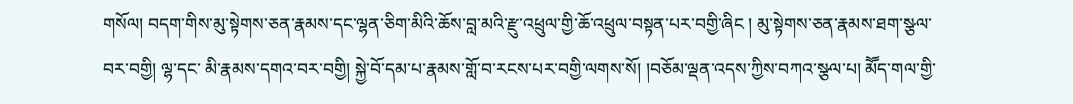གསོལ། བདག་གིས་མུ་སྟེགས་ཅན་རྣམས་དང་ལྷན་ཅིག་མིའི་ཆོས་བླ་མའི་རྫུ་འཕྲུལ་གྱི་ཆོ་འཕྲུལ་བསྟན་པར་བགྱི་ཞིང ། མུ་སྟེགས་ཅན་རྣམས་ཐག་སྩལ་བར་བགྱི། ལྷ་དང་ མི་རྣམས་དགའ་བར་བགྱི། སྐྱེ་བོ་དམ་པ་རྣམས་གློ་བ་རངས་པར་བགྱི་ལགས་སོ། །བཅོམ་ལྡན་འདས་ཀྱིས་བཀའ་སྩལ་པ། མཽད་གལ་གྱི་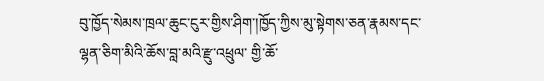བུ་ཁྱོད་སེམས་ཁྲལ་ཆུང་ངུར་གྱིས་ཤིག་།ཁྱོད་ཀྱིས་མུ་སྟེགས་ཅན་རྣམས་དང་ལྷན་ཅིག་མིའི་ཆོས་བླ་མའི་རྫུ་འཕྲུལ་ གྱི་ཆོ་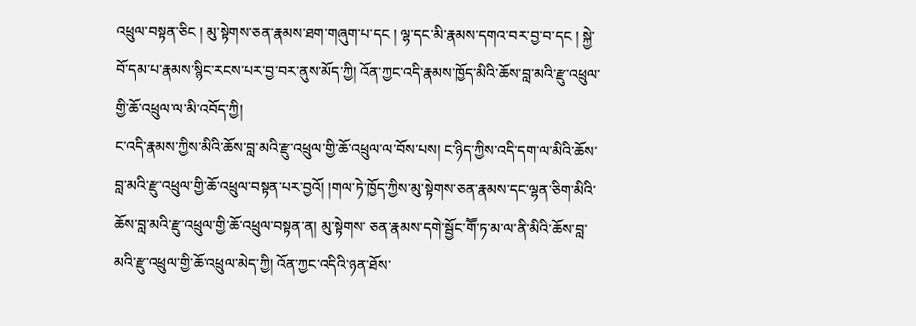འཕྲུལ་བསྟན་ཅིང ། མུ་སྟེགས་ཅན་རྣམས་ཐག་གཞུག་པ་དང ། ལྷ་དང་མི་རྣམས་དགའ་བར་བྱ་བ་དང ། སྐྱེ་བོ་དམ་པ་རྣམས་སྙིང་རངས་པར་བྱ་བར་ནུས་མོད་ཀྱི། འོན་ཀྱང་འདི་རྣམས་ཁྱོད་མིའི་ཆོས་བླ་མའི་རྫུ་འཕྲུལ་གྱི་ཆོ་འཕྲུལ་ལ་མི་འབོད་ཀྱི།
ང་འདི་རྣམས་ཀྱིས་མིའི་ཆོས་བླ་མའི་རྫུ་འཕྲུལ་གྱི་ཆོ་འཕྲུལ་ལ་བོས་པས། ང་ཉིད་ཀྱིས་འདི་དག་ལ་མིའི་ཆོས་བླ་མའི་རྫུ་འཕྲུལ་གྱི་ཆོ་འཕྲུལ་བསྟན་པར་བྱའོ། །གལ་ཏེ་ཁྱོད་ཀྱིས་མུ་སྟེགས་ཅན་རྣམས་དང་ལྷན་ཅིག་མིའི་ཆོས་བླ་མའི་རྫུ་འཕྲུལ་གྱི་ཆོ་འཕྲུལ་བསྟན་ན། མུ་སྟེགས་ ཅན་རྣམས་དགེ་སྦྱོང་གཽ་ཏ་མ་ལ་ནི་མིའི་ཆོས་བླ་མའི་རྫུ་འཕྲུལ་གྱི་ཆོ་འཕྲུལ་མེད་ཀྱི། འོན་ཀྱང་འདིའི་ཉན་ཐོས་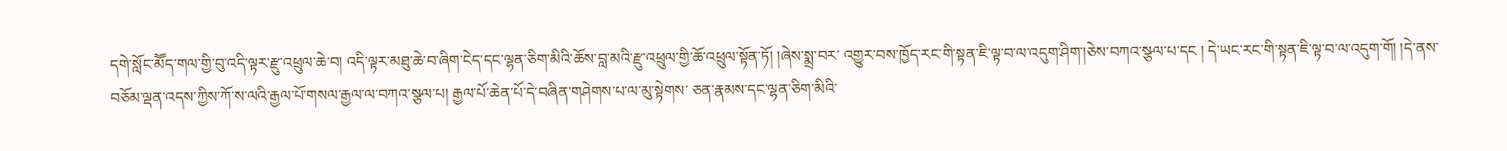དགེ་སློང་མཽད་གལ་གྱི་བུ་འདི་ལྟར་རྫུ་འཕྲུལ་ཆེ་བ། འདི་ལྟར་མཐུ་ཆེ་བ་ཞིག་ངེད་དང་ལྷན་ཅིག་མིའི་ཆོས་བླ་མའི་རྫུ་འཕྲུལ་གྱི་ཆོ་འཕྲུལ་སྟོན་ཏོ། །ཞེས་སྨྲ་བར་ འགྱུར་བས་ཁྱོད་རང་གི་སྟན་ཇི་ལྟ་བ་ལ་འདུག་ཤིག་།ཅེས་བཀའ་སྩལ་པ་དང ། དེ་ཡང་རང་གི་སྟན་ཇི་ལྟ་བ་ལ་འདུག་གོ། །དེ་ནས་བཅོམ་ལྡན་འདས་ཀྱིས་ཀོ་ས་ལའི་རྒྱལ་པོ་གསལ་རྒྱལ་ལ་བཀའ་སྩལ་པ། རྒྱལ་པོ་ཆེན་པོ་དེ་བཞིན་གཤེགས་པ་ལ་མུ་སྟེགས་ ཅན་རྣམས་དང་ལྷན་ཅིག་མིའི་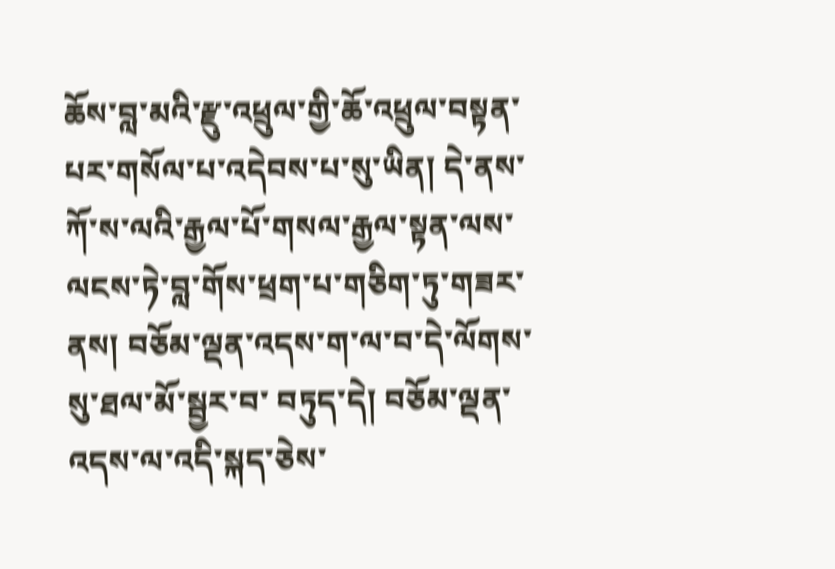ཆོས་བླ་མའི་རྫུ་འཕྲུལ་གྱི་ཆོ་འཕྲུལ་བསྟན་པར་གསོལ་པ་འདེབས་པ་སུ་ཡིན། དེ་ནས་ཀོ་ས་ལའི་རྒྱལ་པོ་གསལ་རྒྱལ་སྟན་ལས་ལངས་ཏེ་བླ་གོས་ཕྲག་པ་གཅིག་ཏུ་གཟར་ནས། བཅོམ་ལྡན་འདས་ག་ལ་བ་དེ་ལོགས་སུ་ཐལ་མོ་སྦྱར་བ་ བཏུད་དེ། བཅོམ་ལྡན་འདས་ལ་འདི་སྐད་ཅེས་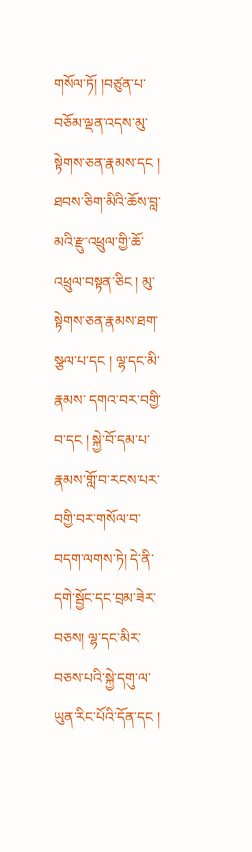གསོལ་ཏོ། །བཙུན་པ་བཅོམ་ལྡན་འདས་མུ་སྟེགས་ཅན་རྣམས་དང ། ཐབས་ཅིག་མིའི་ཆོས་བླ་མའི་རྫུ་འཕྲུལ་གྱི་ཆོ་འཕྲུལ་བསྟན་ཅིང ། མུ་སྟེགས་ཅན་རྣམས་ཐག་སྩལ་པ་དང ། ལྷ་དང་མི་རྣམས་ དགའ་བར་བགྱི་བ་དང ། སྐྱེ་བོ་དམ་པ་རྣམས་གློ་བ་རངས་པར་བགྱི་བར་གསོལ་བ་བདག་ལགས་ཏེ། དེ་ནི་དགེ་སྦྱོང་དང་བྲམ་ཟེར་བཅས། ལྷ་དང་མིར་བཅས་པའི་སྐྱེ་དགུ་ལ་ཡུན་རིང་པོའི་དོན་དང །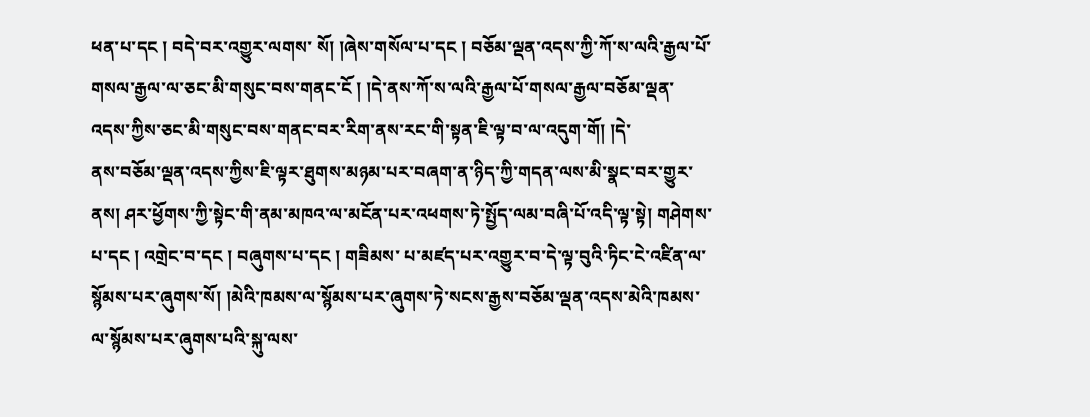ཕན་པ་དང ། བདེ་བར་འགྱུར་ལགས་ སོ། །ཞེས་གསོལ་པ་དང ། བཅོམ་ལྡན་འདས་ཀྱི་ཀོ་ས་ལའི་རྒྱལ་པོ་གསལ་རྒྱལ་ལ་ཅང་མི་གསུང་བས་གནང་ངོ ། །དེ་ནས་ཀོ་ས་ལའི་རྒྱལ་པོ་གསལ་རྒྱལ་བཅོམ་ལྡན་འདས་ཀྱིས་ཅང་མི་གསུང་བས་གནང་བར་རིག་ནས་རང་གི་སྟན་ཇི་ལྟ་བ་ལ་འདུག་གོ། །དེ་
ནས་བཅོམ་ལྡན་འདས་ཀྱིས་ཇི་ལྟར་ཐུགས་མཉམ་པར་བཞག་ན་ཉིད་ཀྱི་གདན་ལས་མི་སྣང་བར་གྱུར་ནས། ཤར་ཕྱོགས་ཀྱི་སྟེང་གི་ནམ་མཁའ་ལ་མངོན་པར་འཕགས་ཏེ་སྤྱོད་ལམ་བཞི་པོ་འདི་ལྟ་སྟེ། གཤེགས་པ་དང ། འགྲེང་བ་དང ། བཞུགས་པ་དང ། གཟིམས་ པ་མཛད་པར་འགྱུར་བ་དེ་ལྟ་བུའི་ཏིང་ངེ་འཛིན་ལ་སྙོམས་པར་ཞུགས་སོ། །མེའི་ཁམས་ལ་སྙོམས་པར་ཞུགས་ཏེ་སངས་རྒྱས་བཅོམ་ལྡན་འདས་མེའི་ཁམས་ལ་སྙོམས་པར་ཞུགས་པའི་སྐུ་ལས་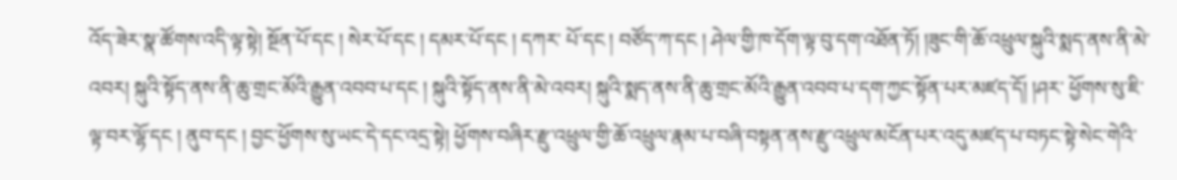འོད་ཟེར་སྣ་ཚོགས་འདི་ལྟ་སྟེ། སྔོན་པོ་དང ། སེར་པོ་དང ། དམར་པོ་དང ། དཀར་ པོ་དང ། བཙོད་ཀ་དང ། ཤེལ་གྱི་ཁ་དོག་ལྟ་བུ་དག་འཐོན་ཏོ། །ཟུང་གི་ཆོ་འཕྲུལ་སྐུའི་སྨད་ནས་ནི་མེ་འབར། སྐུའི་སྟོད་ནས་ནི་ཆུ་གྲང་མོའི་རྒྱུན་འབབ་པ་དང ། སྐུའི་སྟོད་ནས་ནི་མེ་འབར། སྐུའི་སྨད་ནས་ནི་ཆུ་གྲང་མོའི་རྒྱུན་འབབ་པ་དག་ཀྱང་སྟོན་པར་མཛད་དོ། །ཤར་ ཕྱོགས་སུ་ཇི་ལྟ་བར་ལྷོ་དང ། ནུབ་དང ། བྱང་ཕྱོགས་སུ་ཡང་དེ་དང་འདྲ་སྟེ། ཕྱོགས་བཞིར་རྫུ་འཕྲུལ་གྱི་ཆོ་འཕྲུལ་རྣམ་པ་བཞི་བསྟན་ནས་རྫུ་འཕྲུལ་མངོན་པར་འདུ་མཛད་པ་བཏང་སྟེ་སེང་གེའི་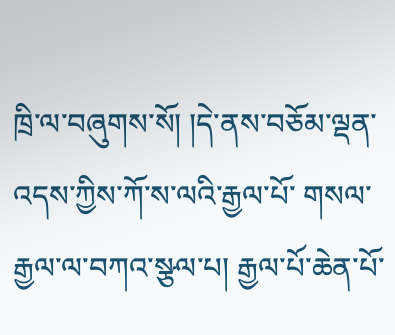ཁྲི་ལ་བཞུགས་སོ། །དེ་ནས་བཅོམ་ལྡན་འདས་ཀྱིས་ཀོ་ས་ལའི་རྒྱལ་པོ་ གསལ་རྒྱལ་ལ་བཀའ་སྩལ་པ། རྒྱལ་པོ་ཆེན་པོ་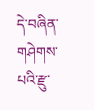དེ་བཞིན་གཤེགས་པའི་རྫུ་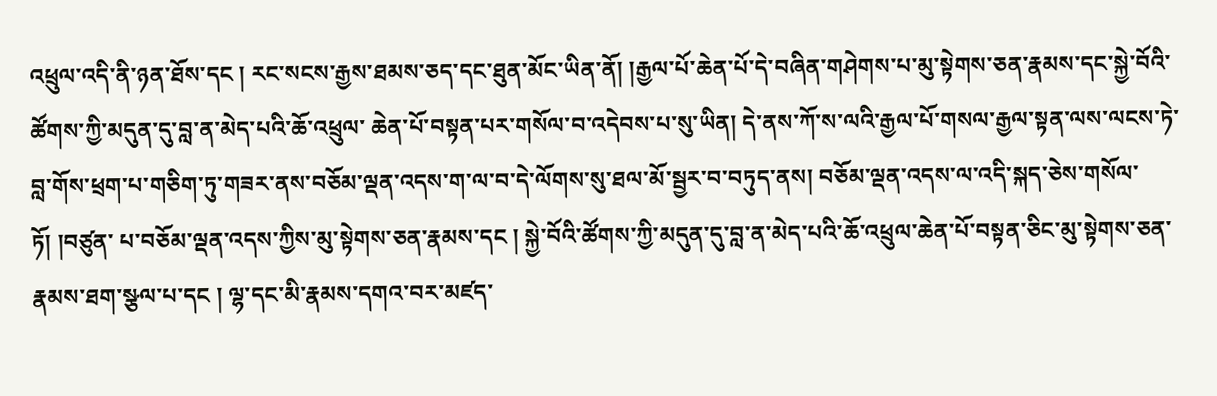འཕྲུལ་འདི་ནི་ཉན་ཐོས་དང ། རང་སངས་རྒྱས་ཐམས་ཅད་དང་ཐུན་མོང་ཡིན་ནོ། །རྒྱལ་པོ་ཆེན་པོ་དེ་བཞིན་གཤེགས་པ་མུ་སྟེགས་ཅན་རྣམས་དང་སྐྱེ་བོའི་ཚོགས་ཀྱི་མདུན་དུ་བླ་ན་མེད་པའི་ཆོ་འཕྲུལ་ ཆེན་པོ་བསྟན་པར་གསོལ་བ་འདེབས་པ་སུ་ཡིན། དེ་ནས་ཀོ་ས་ལའི་རྒྱལ་པོ་གསལ་རྒྱལ་སྟན་ལས་ལངས་ཏེ་བླ་གོས་ཕྲག་པ་གཅིག་ཏུ་གཟར་ནས་བཅོམ་ལྡན་འདས་ག་ལ་བ་དེ་ལོགས་སུ་ཐལ་མོ་སྦྱར་བ་བཏུད་ནས། བཅོམ་ལྡན་འདས་ལ་འདི་སྐད་ཅེས་གསོལ་ཏོ། །བཙུན་ པ་བཅོམ་ལྡན་འདས་ཀྱིས་མུ་སྟེགས་ཅན་རྣམས་དང ། སྐྱེ་བོའི་ཚོགས་ཀྱི་མདུན་དུ་བླ་ན་མེད་པའི་ཆོ་འཕྲུལ་ཆེན་པོ་བསྟན་ཅིང་མུ་སྟེགས་ཅན་རྣམས་ཐག་སྩལ་པ་དང ། ལྷ་དང་མི་རྣམས་དགའ་བར་མཛད་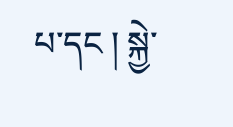པ་དང ། སྐྱེ་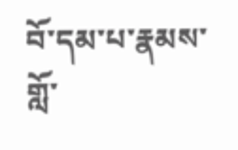བོ་དམ་པ་རྣམས་གློ་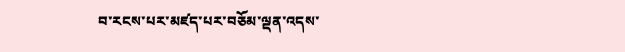བ་རངས་པར་མཛད་པར་བཅོམ་ལྡན་འདས་